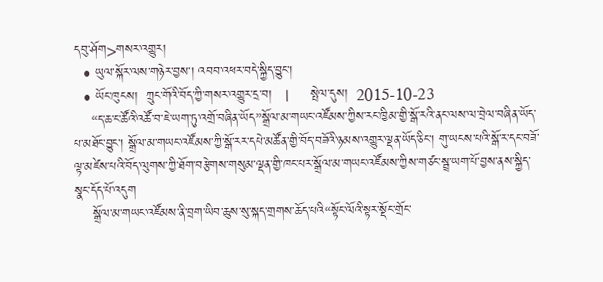དབུ་ཤོག>གསར་འགྱུར།
  • ཡུལ་སྐོར་ལས་གཉེར་བྱས་། འབབ་འཕར་བདེ་སྐྱིད་བྱུང་།
  • ཡོང་ཁུངས།  ཀྲུང་གོའི་བོད་ཀྱི་གསར་འགྱུར་དྲ་བ།   |     སྤེལ་དུས།  2015-10-23
    “ད་ཆ་ང་ཚོའི་འཚོ་བ་ཇེ་ཡག་ཏུ་འགྲོ་བཞིན་ཡོད”སྒྲོལ་མ་གཡང་འཛོམས་ཀྱིས་རང་ཁྱིམ་གྱི་སྒོ་རའི་ནང་ལས་ལ་བྲེལ་བཞིན་ཡོད་པ་མཐོང་བྱུང་། སྒྲོལ་མ་གཡང་འཛོམས་ཀྱི་སྒོ་རར་དཔེ་མཚོན་གྱི་བོད་བཟོའི་ཉམས་འགྱུར་ལྡན་ཡོད་ཅིང་། གུ་ཡངས་པའི་སྒོ་ར་དང་བཟོ་ལྟ་མཛེས་པའི་བོད་ལུགས་ཀྱི་ཐོག་བརྩེགས་གསུམ་ལྡན་གྱི་ཁང་པར་སྒྲོལ་མ་གཡང་འཛོམས་ཀྱིས་གཙང་སྦྲ་ཡག་པོ་བྱས་ནས་སྐྱིད་སྣང་དོད་པོ་འདུག
    སྒྲོལ་མ་གཡང་འཛོམས་ནི་བྲག་ཡིབ་ཆུས་སུ་སྐད་གྲགས་ཆོད་པའི“སྟོང་ལོའི་སྟར་སྡོང་གྲོང་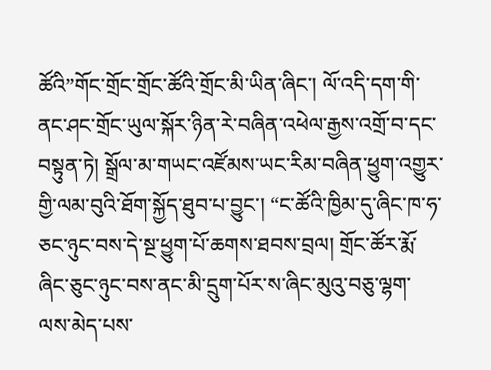ཚོའི”གོང་གྲོང་གྲོང་ཚོའི་གྲོང་མི་ཡིན་ཞིང་། ལོ་འདི་དག་གི་ནང་ཤང་གྲོང་ཡུལ་སྐོར་ཉིན་རེ་བཞིན་འཕེལ་རྒྱས་འགྲོ་བ་དང་བསྟུན་ཏེ། སྒྲོལ་མ་གཡང་འཛོམས་ཡང་རིམ་བཞིན་ཕྱུག་འགྱུར་གྱི་ལམ་བུའི་ཐོག་སྐྱོད་ཐུབ་པ་བྱུང་། “ང་ཚོའི་ཁྱིམ་དུ་ཞིང་ཁ་ཧ་ཅང་ཉུང་བས་དེ་སྔ་ཕྱུག་པོ་ཆགས་ཐབས་བྲལ། གྲོང་ཚོར་རྨོ་ཞིང་ཅུང་ཉུང་བས་ནང་མི་དྲུག་པོར་ས་ཞིང་མུའུ་བཅུ་ལྷག་ལས་མེད་པས་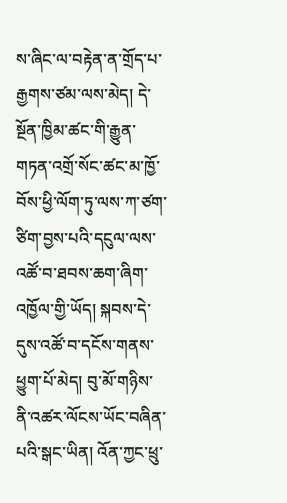ས་ཞིང་ལ་བརྟེན་ན་གྲོད་པ་རྒྱགས་ཙམ་ལས་མེད། དེ་སྔོན་ཁྱིམ་ཚང་གི་རྒྱུན་གཏན་འགྲོ་སོང་ཚང་མ་ཁྱོ་བོས་ཕྱི་ལོག་ཏུ་ལས་ཀ་ཙག་ཙིག་བྱས་པའི་དངུལ་ལས་འཚོ་བ་ཐབས་ཆག་ཞིག་འཁྱོལ་གྱི་ཡོད། སྐབས་དེ་དུས་འཚོ་བ་དངོས་གནས་ཕྱུག་པོ་མེད། བུ་མོ་གཉིས་ནི་འཚར་ལོངས་ཡོང་བཞིན་པའི་སྒང་ཡིན། འོན་ཀྱང་ཕྲུ་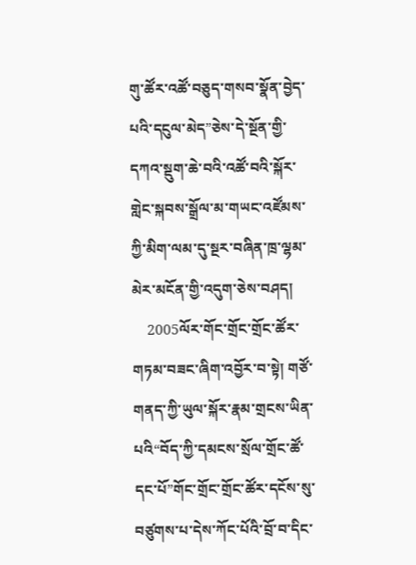གུ་ཚོར་འཚོ་བཅུད་གསབ་སྣོན་བྱེད་པའི་དངུལ་མེད”ཅེས་དེ་སྔོན་གྱི་དཀའ་སྡུག་ཆེ་བའི་འཚོ་བའི་སྐོར་གླེང་སྐབས་སྒྲོལ་མ་གཡང་འཛོམས་ཀྱི་མིག་ལམ་དུ་སྔར་བཞིན་ཁྲ་ལྷམ་མེར་མངོན་གྱི་འདུག་ཅེས་བཤད།
    2005ལོར་གོང་གྲོང་གྲོང་ཚོར་གཏམ་བཟང་ཞིག་འབྱོར་བ་སྟེ། གཙོ་གནད་ཀྱི་ཡུལ་སྐོར་རྣམ་གྲངས་ཡིན་པའི“བོད་ཀྱི་དམངས་སྲོལ་གྲོང་ཚོ་དང་པོ”གོང་གྲོང་གྲོང་ཚོར་དངོས་སུ་བཙུགས་པ་དེས་ཀོང་པོའི་བྲོ་བ་དིང་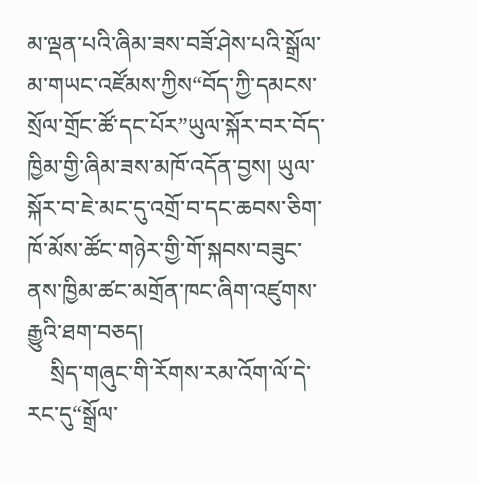མ་ལྡན་པའི་ཞིམ་ཟས་བཟོ་ཤེས་པའི་སྒྲོལ་མ་གཡང་འཛོམས་ཀྱིས“བོད་ཀྱི་དམངས་སྲོལ་གྲོང་ཚོ་དང་པོར”ཡུལ་སྐོར་བར་བོད་ཁྱིམ་གྱི་ཞིམ་ཟས་མཁོ་འདོན་བྱས། ཡུལ་སྐོར་བ་ཇེ་མང་དུ་འགྲོ་བ་དང་ཆབས་ཅིག་ཁོ་མོས་ཚོང་གཉེར་གྱི་གོ་སྐབས་བཟུང་ནས་ཁྱིམ་ཚང་མགྲོན་ཁང་ཞིག་འཛུགས་རྒྱུའི་ཐག་བཅད།
    སྲིད་གཞུང་གི་རོགས་རམ་འོག་ལོ་དེ་རང་དུ“སྒྲོལ་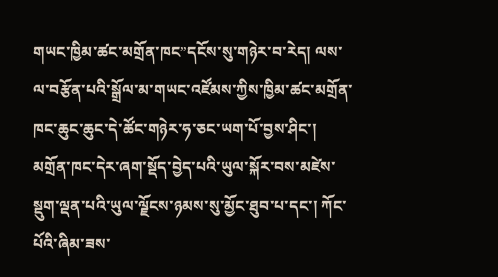གཡང་ཁྱིམ་ཚང་མགྲོན་ཁང”དངོས་སུ་གཉེར་བ་རེད། ལས་ལ་བརྩོན་པའི་སྒྲོལ་མ་གཡང་འཛོམས་ཀྱིས་ཁྱིམ་ཚང་མགྲོན་ཁང་ཆུང་ཆུང་དེ་ཚོང་གཉེར་ཧ་ཅང་ཡག་པོ་བྱས་ཤིང་། མགྲོན་ཁང་དེར་ཞག་སྡོད་བྱེད་པའི་ཡུལ་སྐོར་བས་མཛེས་སྡུག་ལྡན་པའི་ཡུལ་ལྗོངས་ཉམས་སུ་མྱོང་ཐུབ་པ་དང་། ཀོང་པོའི་ཞིམ་ཟས་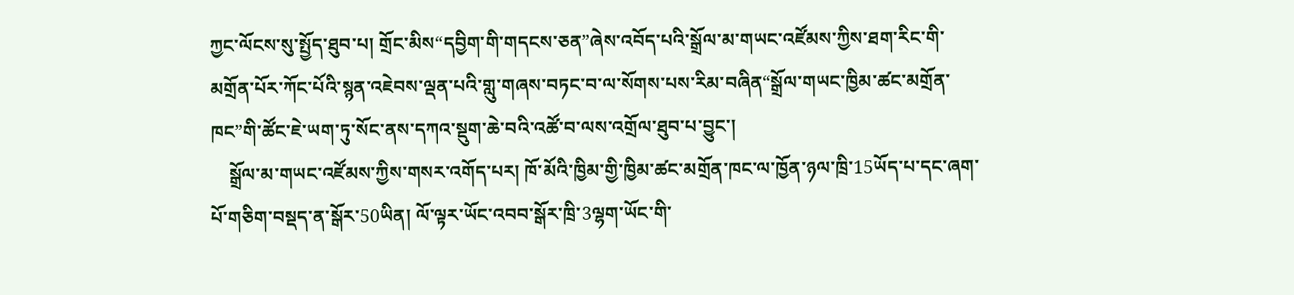ཀྱང་ལོངས་སུ་སྤྱོད་ཐུབ་པ། གྲོང་མིས“དབྱིག་གི་གདངས་ཅན”ཞེས་འབོད་པའི་སྒྲོལ་མ་གཡང་འཛོམས་ཀྱིས་ཐག་རིང་གི་མགྲོན་པོར་ཀོང་པོའི་སྙན་འཇེབས་ལྡན་པའི་གླུ་གཞས་བཏང་བ་ལ་སོགས་པས་རིམ་བཞིན“སྒྲོལ་གཡང་ཁྱིམ་ཚང་མགྲོན་ཁང”གི་ཚོང་ཇེ་ཡག་ཏུ་སོང་ནས་དཀའ་སྡུག་ཆེ་བའི་འཚོ་བ་ལས་འགྲོལ་ཐུབ་པ་བྱུང་།
    སྒྲོལ་མ་གཡང་འཛོམས་ཀྱིས་གསར་འགོད་པར། ཁོ་མོའི་ཁྱིམ་གྱི་ཁྱིམ་ཚང་མགྲོན་ཁང་ལ་ཁྱོན་ཉལ་ཁྲི་15ཡོད་པ་དང་ཞག་པོ་གཅིག་བསྡད་ན་སྒོར་50ཡིན། ལོ་ལྟར་ཡོང་འབབ་སྒོར་ཁྲི་3ལྷག་ཡོང་གི་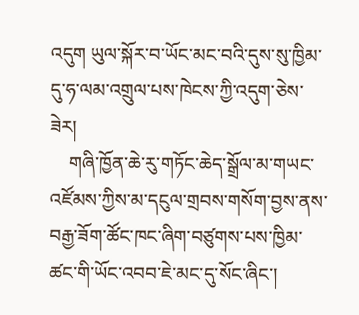འདུག ཡུལ་སྐོར་བ་ཡོང་མང་བའི་དུས་སུ་ཁྱིམ་དུ་ཧ་ལམ་འགྲུལ་པས་ཁེངས་ཀྱི་འདུག་ཅེས་ཟེར།
    གཞི་ཁྱོན་ཆེ་རུ་གཏོང་ཆེད་སྒྲོལ་མ་གཡང་འཛོམས་ཀྱིས་མ་དངུལ་གྲབས་གསོག་བྱས་ནས་བརྒྱ་ཟོག་ཚོང་ཁང་ཞིག་བཙུགས་པས་ཁྱིམ་ཚང་གི་ཡོང་འབབ་ཇེ་མང་དུ་སོང་ཞིང་།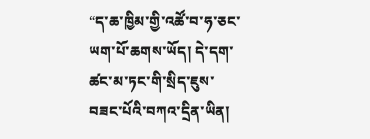“ད་ཆ་ཁྱིམ་གྱི་འཚོ་བ་ཧ་ཅང་ཡག་པོ་ཆགས་ཡོད། དེ་དག་ཚང་མ་ཏང་གི་སྲིད་ཇུས་བཟང་པོའི་བཀའ་དྲིན་ཡིན།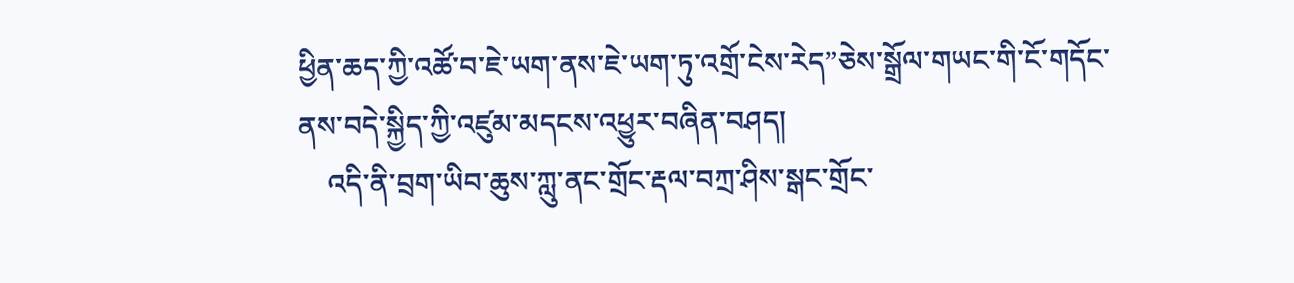ཕྱིན་ཆད་ཀྱི་འཚོ་བ་ཇེ་ཡག་ནས་ཇེ་ཡག་ཏུ་འགྲོ་ངེས་རེད”ཅེས་སྒྲོལ་གཡང་གི་ངོ་གདོང་ནས་བདེ་སྐྱིད་ཀྱི་འཛུམ་མདངས་འཕྱུར་བཞིན་བཤད།
    འདི་ནི་བྲག་ཡིབ་ཆུས་ཀླུ་ནང་གྲོང་རྡལ་བཀྲ་ཤིས་སྒང་གྲོང་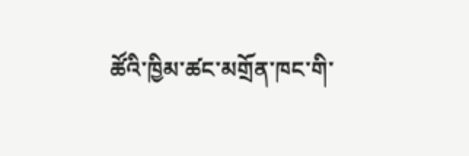ཚོའི་ཁྱིམ་ཚང་མགྲོན་ཁང་གི་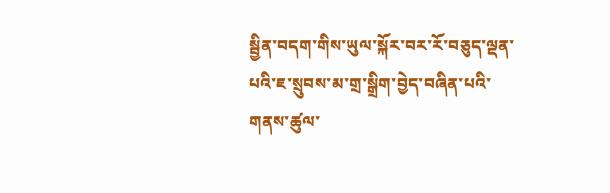སྦྱིན་བདག་གིས་ཡུལ་སྐོར་བར་རོ་བཅུད་ལྡན་པའི་ཇ་སྲུབས་མ་གྲ་སྒྲིག་བྱེད་བཞིན་པའི་གནས་ཚུལ་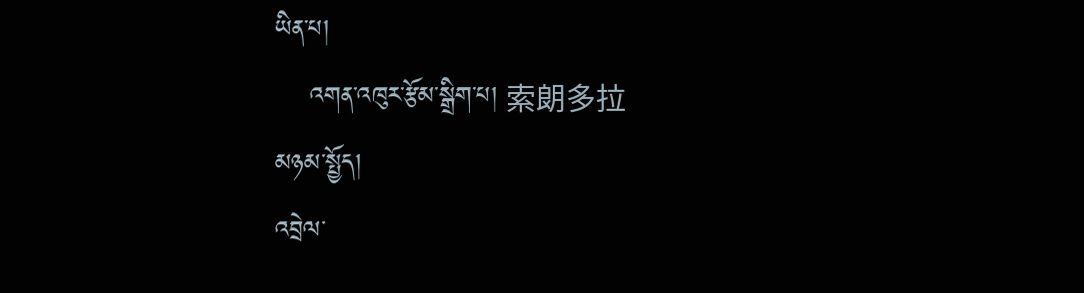ཡིན་པ།
    འགན་འཁུར་རྩོམ་སྒྲིག་པ། 索朗多拉
མཉམ་སྤྱོད།
འབྲེལ་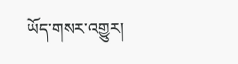ཡོད་གསར་འགྱུར།